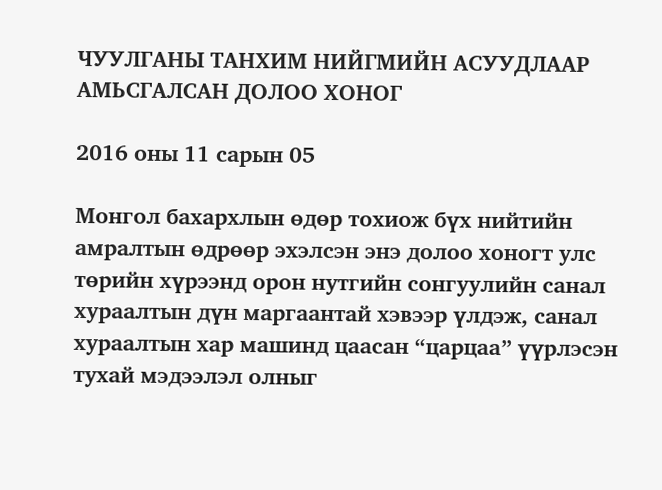ЧУУЛГАНЫ ТАНХИМ НИЙГМИЙН АСУУДЛААР АМЬСГАЛСАН ДОЛОО ХОНОГ

2016 оны 11 сарын 05

Монгол бахархлын өдөр тохиож бүх нийтийн амралтын өдрөөр эхэлсэн энэ долоо хоногт улс төрийн хүрээнд орон нутгийн сонгуулийн санал хураалтын дүн маргаантай хэвээр үлдэж, санал хураалтын хар машинд цаасан “царцаа” үүрлэсэн тухай мэдээлэл олныг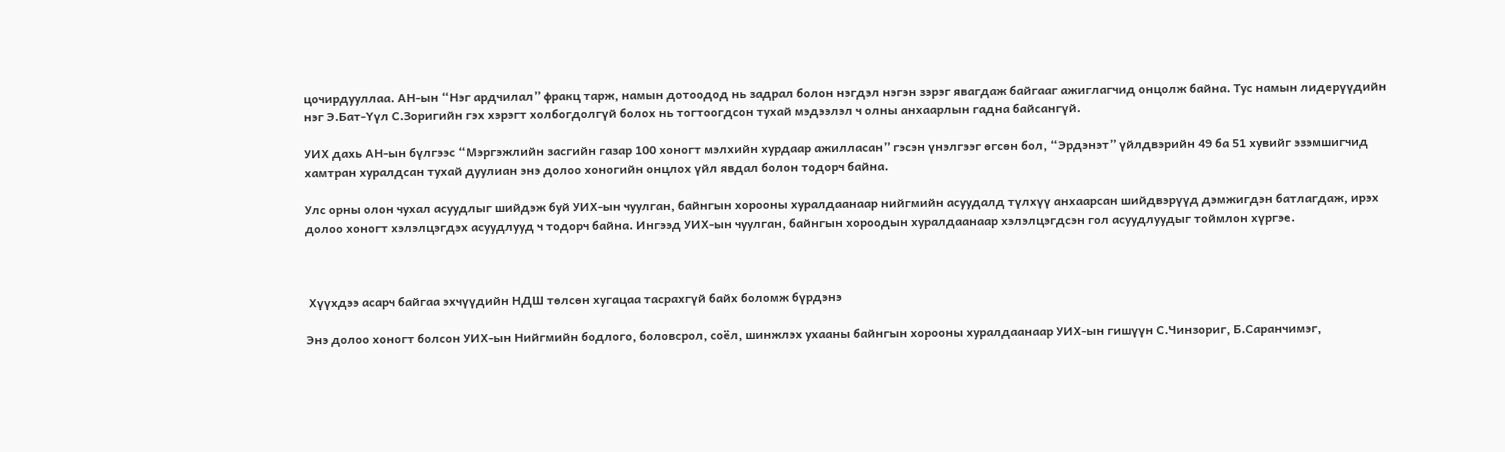цочирдууллаа. АН-ын “Нэг ардчилал” фракц тарж, намын дотоодод нь задрал болон нэгдэл нэгэн зэрэг явагдаж байгааг ажиглагчид онцолж байна. Тус намын лидерүүдийн нэг Э.Бат-Үүл С.Зоригийн гэх хэрэгт холбогдолгүй болох нь тогтоогдсон тухай мэдээлэл ч олны анхаарлын гадна байсангүй.

УИХ дахь АН-ын бүлгээс “Мэргэжлийн засгийн газар 100 хоногт мэлхийн хурдаар ажилласан” гэсэн үнэлгээг өгсөн бол, “Эрдэнэт” үйлдвэрийн 49 ба 51 хувийг эзэмшигчид хамтран хуралдсан тухай дуулиан энэ долоо хоногийн онцлох үйл явдал болон тодорч байна.

Улс орны олон чухал асуудлыг шийдэж буй УИХ-ын чуулган, байнгын хорооны хуралдаанаар нийгмийн асуудалд түлхүү анхаарсан шийдвэрүүд дэмжигдэн батлагдаж, ирэх долоо хоногт хэлэлцэгдэх асуудлууд ч тодорч байна. Ингээд УИХ-ын чуулган, байнгын хороодын хуралдаанаар хэлэлцэгдсэн гол асуудлуудыг тоймлон хүргэе.



 Хүүхдээ асарч байгаа эхчүүдийн НДШ төлсөн хугацаа тасрахгүй байх боломж бүрдэнэ

Энэ долоо хоногт болсон УИХ-ын Нийгмийн бодлого, боловсрол, соёл, шинжлэх ухааны байнгын хорооны хуралдаанаар УИХ-ын гишүүн С.Чинзориг, Б.Саранчимэг,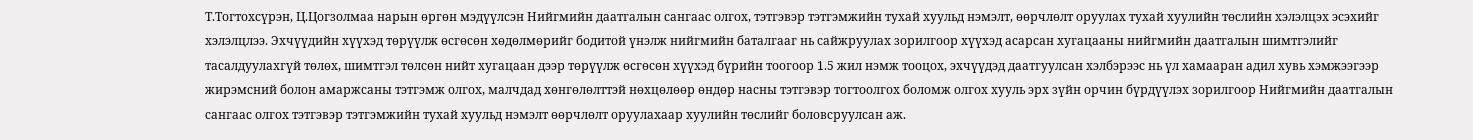Т.Тогтохсүрэн, Ц.Цогзолмаа нарын өргөн мэдүүлсэн Нийгмийн даатгалын сангаас олгох, тэтгэвэр тэтгэмжийн тухай хуульд нэмэлт, өөрчлөлт оруулах тухай хуулийн төслийн хэлэлцэх эсэхийг хэлэлцлээ. Эхчүүдийн хүүхэд төрүүлж өсгөсөн хөдөлмөрийг бодитой үнэлж нийгмийн баталгааг нь сайжруулах зорилгоор хүүхэд асарсан хугацааны нийгмийн даатгалын шимтгэлийг тасалдуулахгүй төлөх, шимтгэл төлсөн нийт хугацаан дээр төрүүлж өсгөсөн хүүхэд бүрийн тоогоор 1.5 жил нэмж тооцох, эхчүүдэд даатгуулсан хэлбэрээс нь үл хамааран адил хувь хэмжээгээр жирэмсний болон амаржсаны тэтгэмж олгох, малчдад хөнгөлөлттэй нөхцөлөөр өндөр насны тэтгэвэр тогтоолгох боломж олгох хууль эрх зүйн орчин бүрдүүлэх зорилгоор Нийгмийн даатгалын сангаас олгох тэтгэвэр тэтгэмжийн тухай хуульд нэмэлт өөрчлөлт оруулахаар хуулийн төслийг боловсруулсан аж.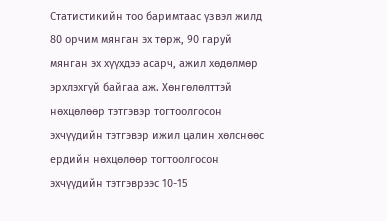Статистикийн тоо баримтаас үзвэл жилд 80 орчим мянган эх төрж, 90 гаруй мянган эх хүүхдээ асарч, ажил хөдөлмөр эрхлэхгүй байгаа аж. Хөнгөлөлттэй нөхцөлөөр тэтгэвэр тогтоолгосон эхчүүдийн тэтгэвэр ижил цалин хөлснөөс ердийн нөхцөлөөр тогтоолгосон эхчүүдийн тэтгэврээс 10-15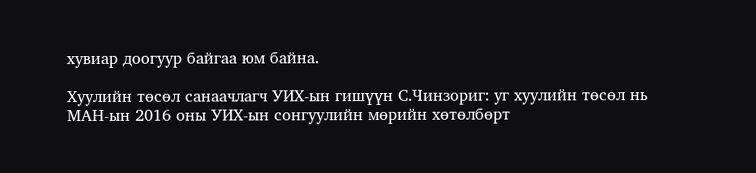хувиар доогуур байгаа юм байна.

Хуулийн төсөл санаачлагч УИХ-ын гишүүн С.Чинзориг: уг хуулийн төсөл нь МАН-ын 2016 оны УИХ-ын сонгуулийн мөрийн хөтөлбөрт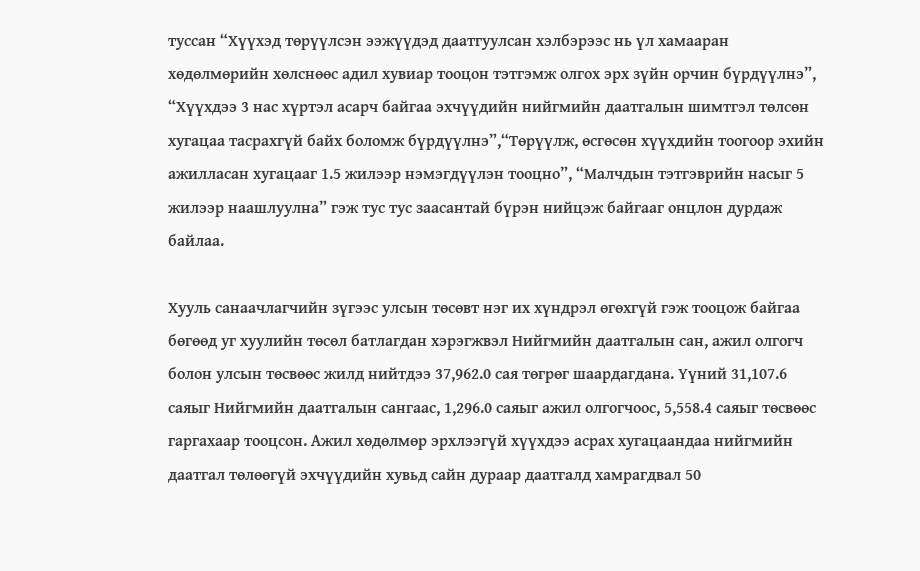туссан “Хүүхэд төрүүлсэн ээжүүдэд даатгуулсан хэлбэрээс нь үл хамааран хөдөлмөрийн хөлснөөс адил хувиар тооцон тэтгэмж олгох эрх зүйн орчин бүрдүүлнэ”, “Хүүхдээ 3 нас хүртэл асарч байгаа эхчүүдийн нийгмийн даатгалын шимтгэл төлсөн хугацаа тасрахгүй байх боломж бүрдүүлнэ”,“Төрүүлж, өсгөсөн хүүхдийн тоогоор эхийн ажилласан хугацааг 1.5 жилээр нэмэгдүүлэн тооцно”, “Малчдын тэтгэврийн насыг 5 жилээр наашлуулна” гэж тус тус заасантай бүрэн нийцэж байгааг онцлон дурдаж байлаа.

Хууль санаачлагчийн зүгээс улсын төсөвт нэг их хүндрэл өгөхгүй гэж тооцож байгаа бөгөөд уг хуулийн төсөл батлагдан хэрэгжвэл Нийгмийн даатгалын сан, ажил олгогч болон улсын төсвөөс жилд нийтдээ 37,962.0 сая төгрөг шаардагдана. Үүний 31,107.6 саяыг Нийгмийн даатгалын сангаас, 1,296.0 саяыг ажил олгогчоос, 5,558.4 саяыг төсвөөс гаргахаар тооцсон. Ажил хөдөлмөр эрхлээгүй хүүхдээ асрах хугацаандаа нийгмийн даатгал төлөөгүй эхчүүдийн хувьд сайн дураар даатгалд хамрагдвал 50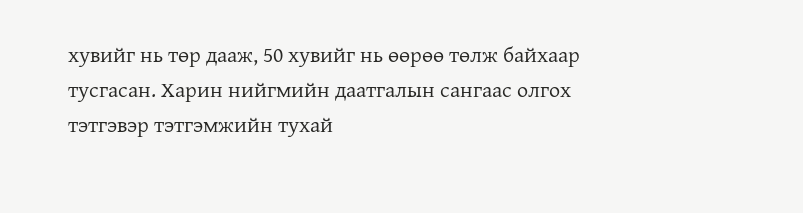хувийг нь төр дааж, 50 хувийг нь өөрөө төлж байхаар тусгасан. Харин нийгмийн даатгалын сангаас олгох тэтгэвэр тэтгэмжийн тухай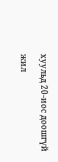хуульд 20-иос доошгүй жил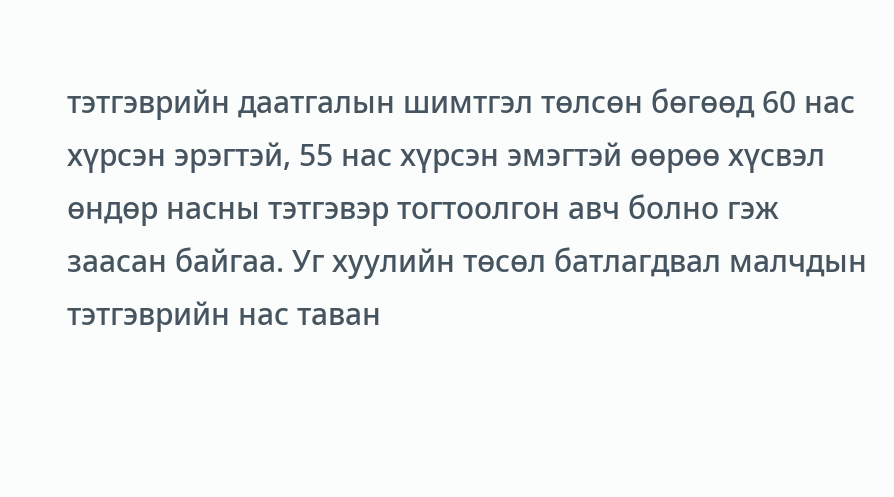тэтгэврийн даатгалын шимтгэл төлсөн бөгөөд 60 нас хүрсэн эрэгтэй, 55 нас хүрсэн эмэгтэй өөрөө хүсвэл өндөр насны тэтгэвэр тогтоолгон авч болно гэж заасан байгаа. Уг хуулийн төсөл батлагдвал малчдын тэтгэврийн нас таван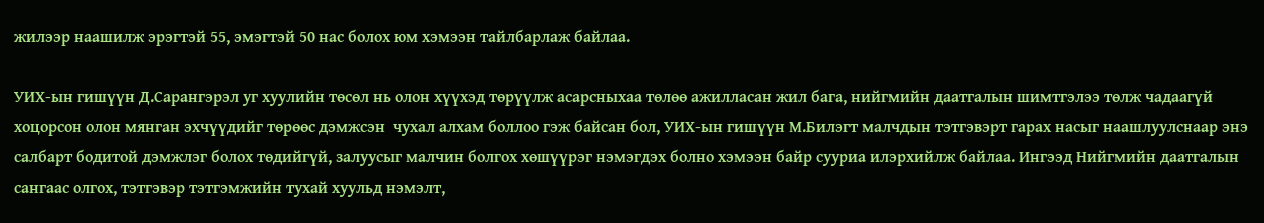жилээр наашилж эрэгтэй 55, эмэгтэй 50 нас болох юм хэмээн тайлбарлаж байлаа.

УИХ-ын гишүүн Д.Сарангэрэл уг хуулийн төсөл нь олон хүүхэд төрүүлж асарсныхаа төлөө ажилласан жил бага, нийгмийн даатгалын шимтгэлээ төлж чадаагүй хоцорсон олон мянган эхчүүдийг төрөөс дэмжсэн  чухал алхам боллоо гэж байсан бол, УИХ-ын гишүүн М.Билэгт малчдын тэтгэвэрт гарах насыг наашлуулснаар энэ салбарт бодитой дэмжлэг болох төдийгүй, залуусыг малчин болгох хөшүүрэг нэмэгдэх болно хэмээн байр сууриа илэрхийлж байлаа. Ингээд Нийгмийн даатгалын сангаас олгох, тэтгэвэр тэтгэмжийн тухай хуульд нэмэлт,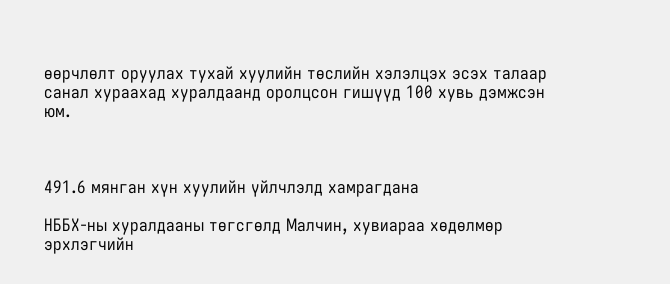өөрчлөлт оруулах тухай хуулийн төслийн хэлэлцэх эсэх талаар санал хураахад хуралдаанд оролцсон гишүүд 100 хувь дэмжсэн юм.



491.6 мянган хүн хуулийн үйлчлэлд хамрагдана

НББХ-ны хуралдааны төгсгөлд Малчин, хувиараа хөдөлмөр эрхлэгчийн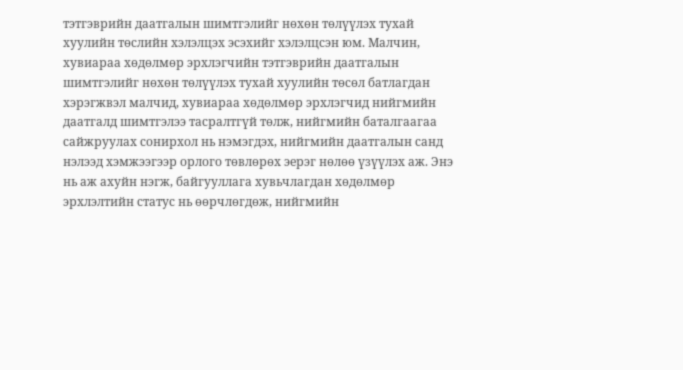тэтгэврийн даатгалын шимтгэлийг нөхөн төлүүлэх тухай хуулийн төслийн хэлэлцэх эсэхийг хэлэлцсэн юм. Малчин, хувиараа хөдөлмөр эрхлэгчийн тэтгэврийн даатгалын шимтгэлийг нөхөн төлүүлэх тухай хуулийн төсөл батлагдан хэрэгжвэл малчид, хувиараа хөдөлмөр эрхлэгчид нийгмийн даатгалд шимтгэлээ тасралтгүй төлж, нийгмийн баталгаагаа сайжруулах сонирхол нь нэмэгдэх, нийгмийн даатгалын санд нэлээд хэмжээгээр орлого төвлөрөх эерэг нөлөө үзүүлэх аж. Энэ нь аж ахуйн нэгж, байгууллага хувьчлагдан хөдөлмөр эрхлэлтийн статус нь өөрчлөгдөж, нийгмийн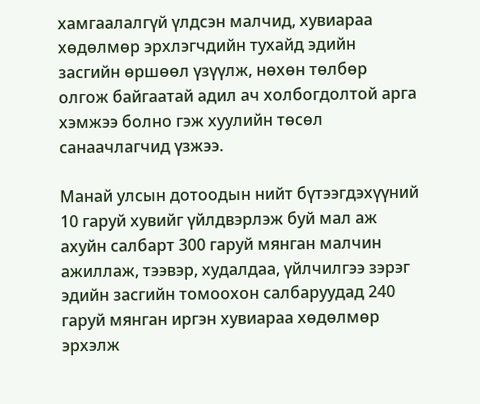хамгаалалгүй үлдсэн малчид, хувиараа хөдөлмөр эрхлэгчдийн тухайд эдийн засгийн өршөөл үзүүлж, нөхөн төлбөр олгож байгаатай адил ач холбогдолтой арга хэмжээ болно гэж хуулийн төсөл санаачлагчид үзжээ.

Манай улсын дотоодын нийт бүтээгдэхүүний 10 гаруй хувийг үйлдвэрлэж буй мал аж ахуйн салбарт 300 гаруй мянган малчин ажиллаж, тээвэр, худалдаа, үйлчилгээ зэрэг эдийн засгийн томоохон салбаруудад 240 гаруй мянган иргэн хувиараа хөдөлмөр эрхэлж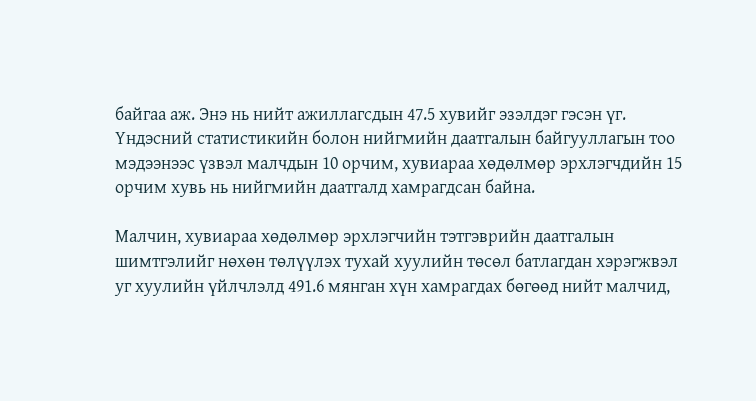байгаа аж. Энэ нь нийт ажиллагсдын 47.5 хувийг эзэлдэг гэсэн үг. Үндэсний статистикийн болон нийгмийн даатгалын байгууллагын тоо мэдээнээс үзвэл малчдын 10 орчим, хувиараа хөдөлмөр эрхлэгчдийн 15 орчим хувь нь нийгмийн даатгалд хамрагдсан байна.

Малчин, хувиараа хөдөлмөр эрхлэгчийн тэтгэврийн даатгалын шимтгэлийг нөхөн төлүүлэх тухай хуулийн төсөл батлагдан хэрэгжвэл уг хуулийн үйлчлэлд 491.6 мянган хүн хамрагдах бөгөөд нийт малчид,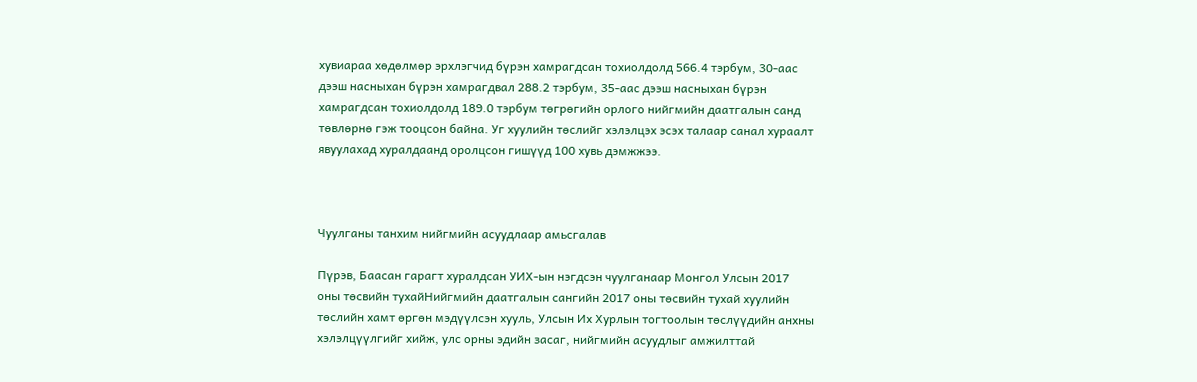хувиараа хөдөлмөр эрхлэгчид бүрэн хамрагдсан тохиолдолд 566.4 тэрбум, 30-аас дээш насныхан бүрэн хамрагдвал 288.2 тэрбум, 35-аас дээш насныхан бүрэн хамрагдсан тохиолдолд 189.0 тэрбум төгрөгийн орлого нийгмийн даатгалын санд төвлөрнө гэж тооцсон байна. Уг хуулийн төслийг хэлэлцэх эсэх талаар санал хураалт явуулахад хуралдаанд оролцсон гишүүд 100 хувь дэмжжээ.



Чуулганы танхим нийгмийн асуудлаар амьсгалав

Пүрэв, Баасан гарагт хуралдсан УИХ-ын нэгдсэн чуулганаар Монгол Улсын 2017 оны төсвийн тухайНийгмийн даатгалын сангийн 2017 оны төсвийн тухай хуулийн төслийн хамт өргөн мэдүүлсэн хууль, Улсын Их Хурлын тогтоолын төслүүдийн анхны хэлэлцүүлгийг хийж, улс орны эдийн засаг, нийгмийн асуудлыг амжилттай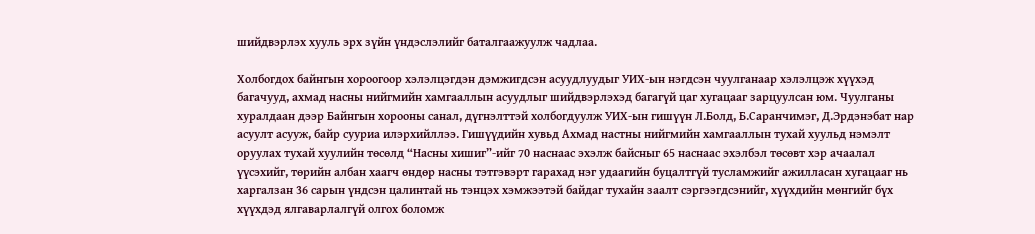шийдвэрлэх хууль эрх зүйн үндэслэлийг баталгаажуулж чадлаа.

Холбогдох байнгын хороогоор хэлэлцэгдэн дэмжигдсэн асуудлуудыг УИХ-ын нэгдсэн чуулганаар хэлэлцэж хүүхэд багачууд, ахмад насны нийгмийн хамгааллын асуудлыг шийдвэрлэхэд багагүй цаг хугацааг зарцуулсан юм. Чуулганы хуралдаан дээр Байнгын хорооны санал, дүгнэлттэй холбогдуулж УИХ-ын гишүүн Л.Болд, Б.Саранчимэг, Д.Эрдэнэбат нар асуулт асууж, байр сууриа илэрхийллээ. Гишүүдийн хувьд Ахмад настны нийгмийн хамгааллын тухай хуульд нэмэлт оруулах тухай хуулийн төсөлд “Насны хишиг”-ийг 70 наснаас эхэлж байсныг 65 наснаас эхэлбэл төсөвт хэр ачаалал үүсэхийг, төрийн албан хаагч өндөр насны тэтгэвэрт гарахад нэг удаагийн буцалтгүй тусламжийг ажилласан хугацааг нь харгалзан 36 сарын үндсэн цалинтай нь тэнцэх хэмжээтэй байдаг тухайн заалт сэргээгдсэнийг, хүүхдийн мөнгийг бүх хүүхдэд ялгаварлалгүй олгох боломж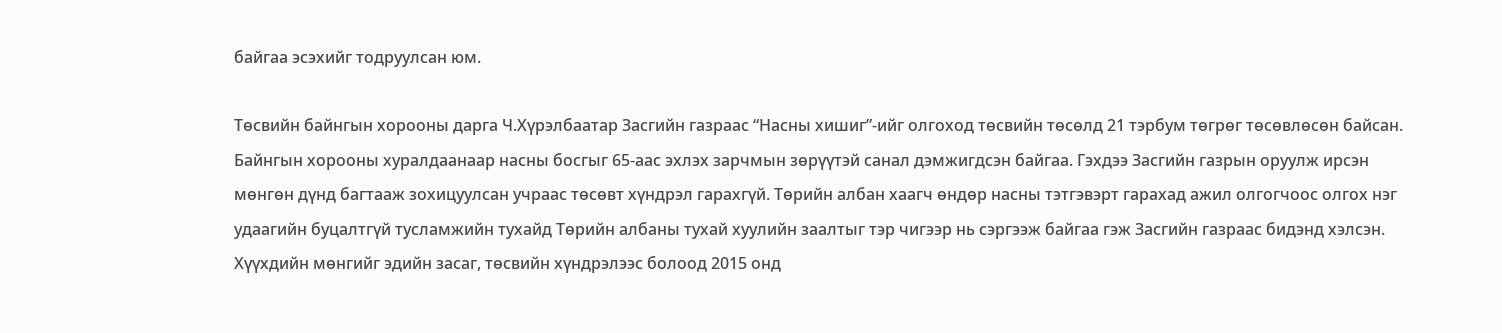байгаа эсэхийг тодруулсан юм.

Төсвийн байнгын хорооны дарга Ч.Хүрэлбаатар Засгийн газраас “Насны хишиг”-ийг олгоход төсвийн төсөлд 21 тэрбум төгрөг төсөвлөсөн байсан. Байнгын хорооны хуралдаанаар насны босгыг 65-аас эхлэх зарчмын зөрүүтэй санал дэмжигдсэн байгаа. Гэхдээ Засгийн газрын оруулж ирсэн мөнгөн дүнд багтааж зохицуулсан учраас төсөвт хүндрэл гарахгүй. Төрийн албан хаагч өндөр насны тэтгэвэрт гарахад ажил олгогчоос олгох нэг удаагийн буцалтгүй тусламжийн тухайд Төрийн албаны тухай хуулийн заалтыг тэр чигээр нь сэргээж байгаа гэж Засгийн газраас бидэнд хэлсэн. Хүүхдийн мөнгийг эдийн засаг, төсвийн хүндрэлээс болоод 2015 онд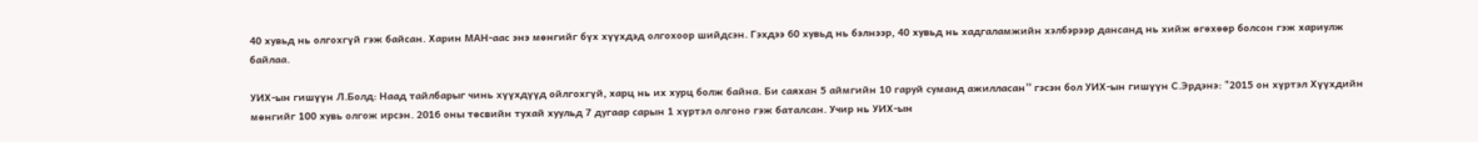40 хувьд нь олгохгүй гэж байсан. Харин МАН-аас энэ мөнгийг бүх хүүхдэд олгохоор шийдсэн. Гэхдээ 60 хувьд нь бэлнээр, 40 хувьд нь хадгаламжийн хэлбэрээр дансанд нь хийж өгөхөөр болсон гэж хариулж байлаа.

УИХ-ын гишүүн Л.Болд: Наад тайлбарыг чинь хүүхдүүд ойлгохгүй, харц нь их хурц болж байна. Би саяхан 5 аймгийн 10 гаруй суманд ажилласан” гэсэн бол УИХ-ын гишүүн С.Эрдэнэ: "2015 он хүртэл Хүүхдийн мөнгийг 100 хувь олгож ирсэн. 2016 оны төсвийн тухай хуульд 7 дугаар сарын 1 хүртэл олгоно гэж баталсан. Учир нь УИХ-ын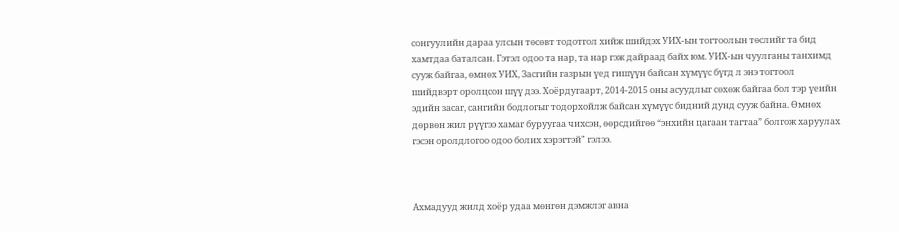сонгуулийн дараа улсын төсөвт тодотгол хийж шийдэх УИХ-ын тогтоолын төслийг та бид хамтдаа баталсан. Гэтэл одоо та нар, та нар гэж дайраад байх юм. УИХ-ын чуулганы танхимд сууж байгаа, өмнөх УИХ, Засгийн газрын үед гишүүн байсан хүмүүс бүгд л энэ тогтоол шийдвэрт оролцсон шүү дээ. Хоёрдугаарт, 2014-2015 оны асуудлыг сөхөж байгаа бол тэр үеийн эдийн засаг, сангийн бодлогыг тодорхойлж байсан хүмүүс бидний дунд сууж байна. Өмнөх дөрвөн жил рүүгээ хамаг буруугаа чихсэн, өөрсдийгөө “энхийн цагаан тагтаа” болгож харуулах гэсэн оролдлогоо одоо болих хэрэгтэй" гэлээ.



Ахмадууд жилд хоёр удаа мөнгөн дэмжлэг авна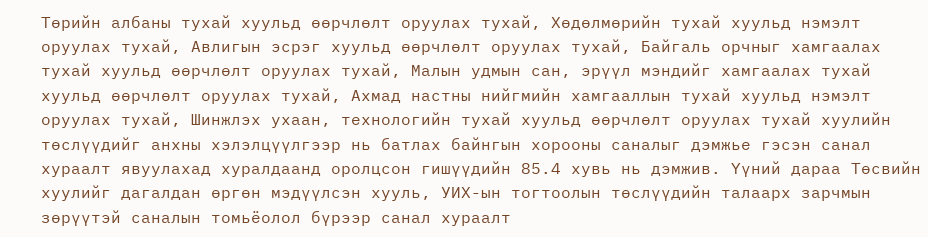Төрийн албаны тухай хуульд өөрчлөлт оруулах тухай, Хөдөлмөрийн тухай хуульд нэмэлт оруулах тухай, Авлигын эсрэг хуульд өөрчлөлт оруулах тухай, Байгаль орчныг хамгаалах тухай хуульд өөрчлөлт оруулах тухай, Малын удмын сан, эрүүл мэндийг хамгаалах тухай хуульд өөрчлөлт оруулах тухай, Ахмад настны нийгмийн хамгааллын тухай хуульд нэмэлт оруулах тухай, Шинжлэх ухаан, технологийн тухай хуульд өөрчлөлт оруулах тухай хуулийн төслүүдийг анхны хэлэлцүүлгээр нь батлах байнгын хорооны саналыг дэмжье гэсэн санал хураалт явуулахад хуралдаанд оролцсон гишүүдийн 85.4 хувь нь дэмжив. Үүний дараа Төсвийн хуулийг дагалдан өргөн мэдүүлсэн хууль, УИХ-ын тогтоолын төслүүдийн талаарх зарчмын зөрүүтэй саналын томьёолол бүрээр санал хураалт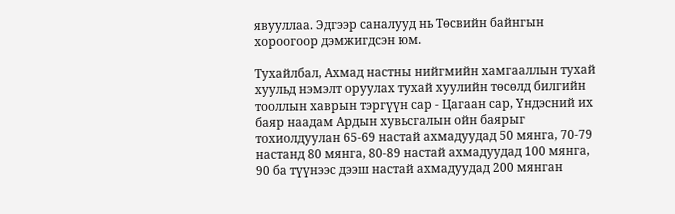явууллаа. Эдгээр саналууд нь Төсвийн байнгын хороогоор дэмжигдсэн юм.

Тухайлбал, Ахмад настны нийгмийн хамгааллын тухай хуульд нэмэлт оруулах тухай хуулийн төсөлд билгийн тооллын хаврын тэргүүн сар - Цагаан сар, Үндэсний их баяр наадам Ардын хувьсгалын ойн баярыг тохиолдуулан 65-69 настай ахмадуудад 50 мянга, 70-79 настанд 80 мянга, 80-89 настай ахмадуудад 100 мянга, 90 ба түүнээс дээш настай ахмадуудад 200 мянган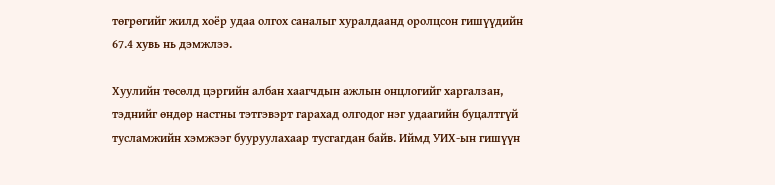төгрөгийг жилд хоёр удаа олгох саналыг хуралдаанд оролцсон гишүүдийн 67.4 хувь нь дэмжлээ.

Хуулийн төсөлд цэргийн албан хаагчдын ажлын онцлогийг харгалзан, тэднийг өндөр настны тэтгэвэрт гарахад олгодог нэг удаагийн буцалтгүй тусламжийн хэмжээг бууруулахаар тусгагдан байв. Иймд УИХ-ын гишүүн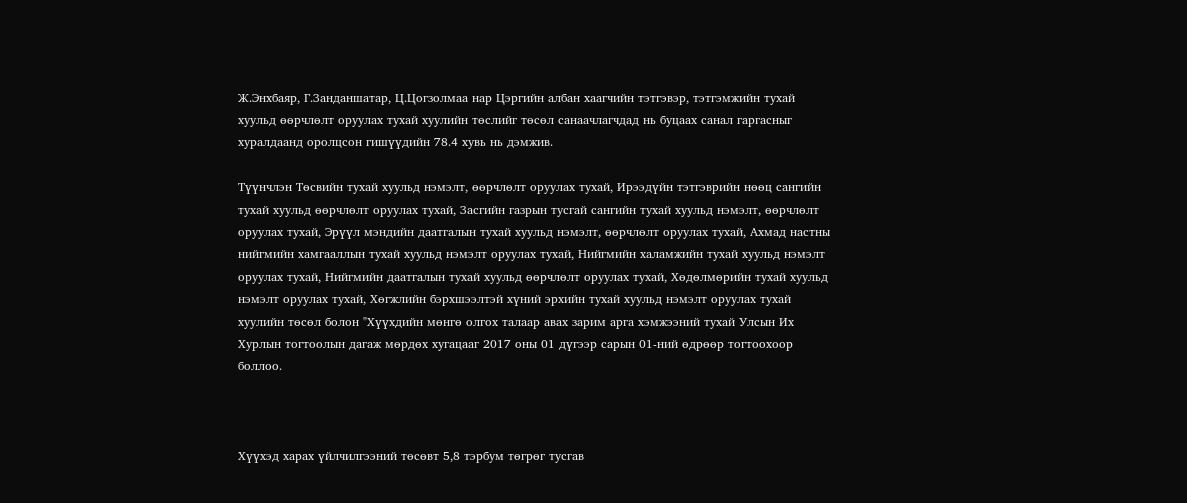Ж.Энхбаяр, Г.Занданшатар, Ц.Цогзолмаа нар Цэргийн албан хаагчийн тэтгэвэр, тэтгэмжийн тухай хуульд өөрчлөлт оруулах тухай хуулийн төслийг төсөл санаачлагчдад нь буцаах санал гаргасныг хуралдаанд оролцсон гишүүдийн 78.4 хувь нь дэмжив.

Түүнчлэн Төсвийн тухай хуульд нэмэлт, өөрчлөлт оруулах тухай, Ирээдүйн тэтгэврийн нөөц сангийн тухай хуульд өөрчлөлт оруулах тухай, Засгийн газрын тусгай сангийн тухай хуульд нэмэлт, өөрчлөлт оруулах тухай, Эрүүл мэндийн даатгалын тухай хуульд нэмэлт, өөрчлөлт оруулах тухай, Ахмад настны нийгмийн хамгааллын тухай хуульд нэмэлт оруулах тухай, Нийгмийн халамжийн тухай хуульд нэмэлт оруулах тухай, Нийгмийн даатгалын тухай хуульд өөрчлөлт оруулах тухай, Хөдөлмөрийн тухай хуульд нэмэлт оруулах тухай, Хөгжлийн бэрхшээлтэй хүний эрхийн тухай хуульд нэмэлт оруулах тухай хуулийн төсөл болон "Хүүхдийн мөнгө олгох талаар авах зарим арга хэмжээний тухай Улсын Их Хурлын тогтоолын дагаж мөрдөх хугацааг 2017 оны 01 дүгээр сарын 01-ний өдрөөр тогтоохоор боллоо.



Хүүхэд харах үйлчилгээний төсөвт 5,8 тэрбум төгрөг тусгав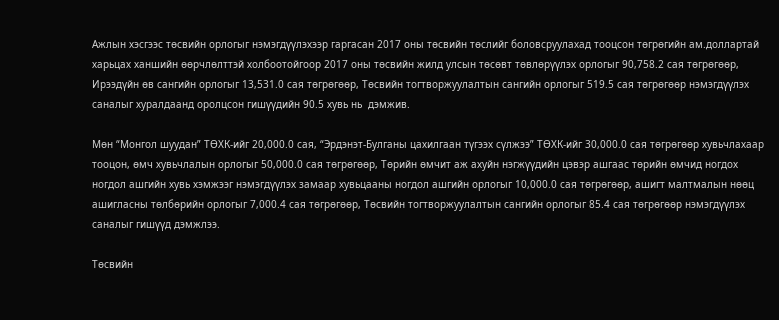Ажлын хэсгээс төсвийн орлогыг нэмэгдүүлэхээр гаргасан 2017 оны төсвийн төслийг боловсруулахад тооцсон төгрөгийн ам.доллартай харьцах ханшийн өөрчлөлттэй холбоотойгоор 2017 оны төсвийн жилд улсын төсөвт төвлөрүүлэх орлогыг 90,758.2 сая төгрөгөөр, Ирээдүйн өв сангийн орлогыг 13,531.0 сая төгрөгөөр, Төсвийн тогтворжуулалтын сангийн орлогыг 519.5 сая төгрөгөөр нэмэгдүүлэх саналыг хуралдаанд оролцсон гишүүдийн 90.5 хувь нь  дэмжив.

Мөн “Монгол шуудан” ТӨХК-ийг 20,000.0 сая, “Эрдэнэт-Булганы цахилгаан түгээх сүлжээ” ТӨХК-ийг 30,000.0 сая төгрөгөөр хувьчлахаар тооцон, өмч хувьчлалын орлогыг 50,000.0 сая төгрөгөөр, Төрийн өмчит аж ахуйн нэгжүүдийн цэвэр ашгаас төрийн өмчид ногдох ногдол ашгийн хувь хэмжээг нэмэгдүүлэх замаар хувьцааны ногдол ашгийн орлогыг 10,000.0 сая төгрөгөөр, ашигт малтмалын нөөц ашигласны төлбөрийн орлогыг 7,000.4 сая төгрөгөөр, Төсвийн тогтворжуулалтын сангийн орлогыг 85.4 сая төгрөгөөр нэмэгдүүлэх саналыг гишүүд дэмжлээ.

Төсвийн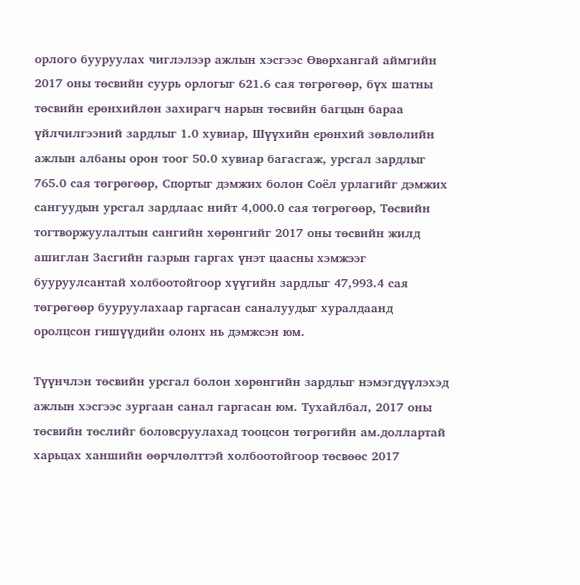орлого бууруулах чиглэлээр ажлын хэсгээс Өвөрхангай аймгийн 2017 оны төсвийн суурь орлогыг 621.6 сая төгрөгөөр, бүх шатны төсвийн ерөнхийлөн захирагч нарын төсвийн багцын бараа үйлчилгээний зардлыг 1.0 хувиар, Шүүхийн ерөнхий зөвлөлийн ажлын албаны орон тоог 50.0 хувиар багасгаж, урсгал зардлыг 765.0 сая төгрөгөөр, Спортыг дэмжих болон Соёл урлагийг дэмжих сангуудын урсгал зардлаас нийт 4,000.0 сая төгрөгөөр, Төсвийн тогтворжуулалтын сангийн хөрөнгийг 2017 оны төсвийн жилд ашиглан Засгийн газрын гаргах үнэт цаасны хэмжээг бууруулсантай холбоотойгоор хүүгийн зардлыг 47,993.4 сая төгрөгөөр бууруулахаар гаргасан саналуудыг хуралдаанд оролцсон гишүүдийн олонх нь дэмжсэн юм.

Түүнчлэн төсвийн урсгал болон хөрөнгийн зардлыг нэмэгдүүлэхэд ажлын хэсгээс зургаан санал гаргасан юм. Тухайлбал, 2017 оны төсвийн төслийг боловсруулахад тооцсон төгрөгийн ам.доллартай харьцах ханшийн өөрчлөлттэй холбоотойгоор төсвөөс 2017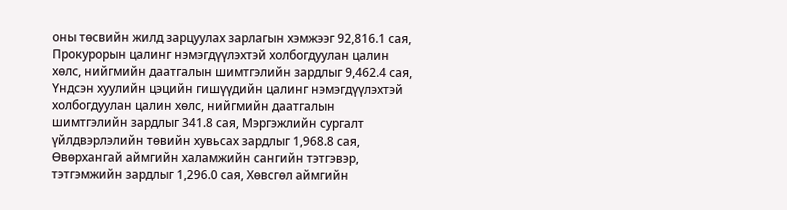оны төсвийн жилд зарцуулах зарлагын хэмжээг 92,816.1 сая, Прокурорын цалинг нэмэгдүүлэхтэй холбогдуулан цалин хөлс, нийгмийн даатгалын шимтгэлийн зардлыг 9,462.4 сая, Үндсэн хуулийн цэцийн гишүүдийн цалинг нэмэгдүүлэхтэй холбогдуулан цалин хөлс, нийгмийн даатгалын шимтгэлийн зардлыг 341.8 сая, Мэргэжлийн сургалт үйлдвэрлэлийн төвийн хувьсах зардлыг 1,968.8 сая, Өвөрхангай аймгийн халамжийн сангийн тэтгэвэр, тэтгэмжийн зардлыг 1,296.0 сая, Хөвсгөл аймгийн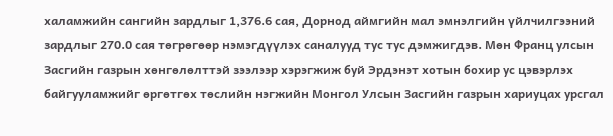халамжийн сангийн зардлыг 1,376.6 сая, Дорнод аймгийн мал эмнэлгийн үйлчилгээний зардлыг 270.0 сая төгрөгөөр нэмэгдүүлэх саналууд тус тус дэмжигдэв. Мөн Франц улсын Засгийн газрын хөнгөлөлттэй зээлээр хэрэгжиж буй Эрдэнэт хотын бохир ус цэвэрлэх байгууламжийг өргөтгөх төслийн нэгжийн Монгол Улсын Засгийн газрын хариуцах урсгал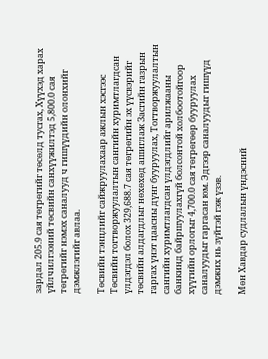зардал 205.9 сая төгрөгийг төсөлд тусгах, Хүүхэд харах үйлчилгээний төсвийн санхүүжилтэд 5,800.0 сая төгрөгийг нэмэх саналууд ч гишүүдийн олонхийг дэмжлэгийг авлаа.

Төсвийн тэнцлийг сайжруулахаар ажлын хэсгээс Төсвийн тогтворжуулалтын сангийн хуримтлагдсан үлдэгдэл болох 329,688.7 сая төгрөгийн эх үүсвэрийг төсвийн алдагдлыг нөхөхөд ашиглаж Засгийн газрын гаргах үнэт цаасны дүнг бууруулах, Тогтворжуулалтын сангийн хуримтлагдсан үлдэгдлийг арилжааны банкинд байршуулахгүй болсонтой холбоотойгоор хүүгийн орлогыг 4,700.0 сая төгрөгөөр бууруулах саналуудыг гаргасан юм. Эдгээр саналуудыг гишүүд дэмжих нь зүйтэй гэж үзэв.

Мөн Хавдар судлалын үндэсний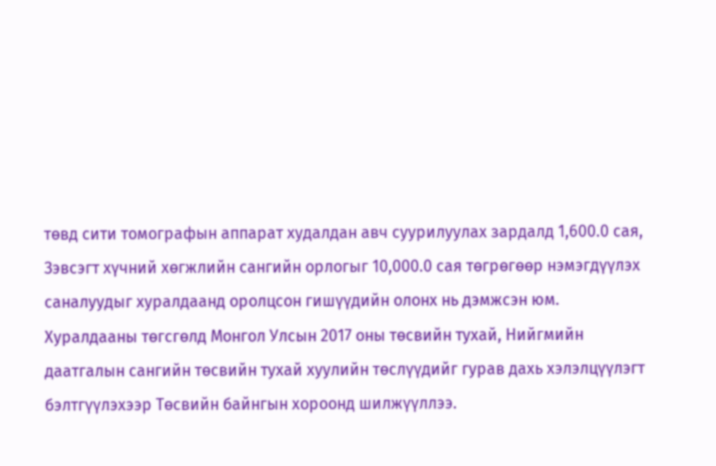төвд сити томографын аппарат худалдан авч суурилуулах зардалд 1,600.0 сая, Зэвсэгт хүчний хөгжлийн сангийн орлогыг 10,000.0 сая төгрөгөөр нэмэгдүүлэх саналуудыг хуралдаанд оролцсон гишүүдийн олонх нь дэмжсэн юм. Хуралдааны төгсгөлд Монгол Улсын 2017 оны төсвийн тухай, Нийгмийн даатгалын сангийн төсвийн тухай хуулийн төслүүдийг гурав дахь хэлэлцүүлэгт бэлтгүүлэхээр Төсвийн байнгын хороонд шилжүүллээ.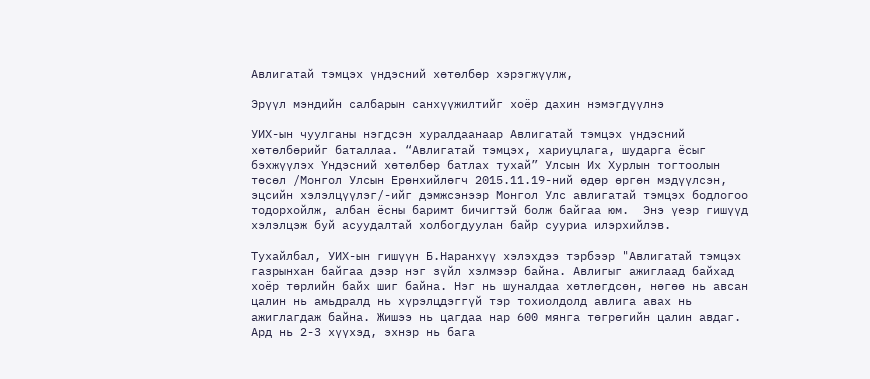Авлигатай тэмцэх үндэсний хөтөлбөр хэрэгжүүлж,

Эрүүл мэндийн салбарын санхүүжилтийг хоёр дахин нэмэгдүүлнэ

УИХ-ын чуулганы нэгдсэн хуралдаанаар Авлигатай тэмцэх үндэсний хөтөлбөрийг баталлаа. “Авлигатай тэмцэх, хариуцлага, шударга ёсыг бэхжүүлэх Үндэсний хөтөлбөр батлах тухай” Улсын Их Хурлын тогтоолын төсөл /Монгол Улсын Ерөнхийлөгч 2015.11.19-ний өдөр өргөн мэдүүлсэн, эцсийн хэлэлцүүлэг/-ийг дэмжсэнээр Монгол Улс авлигатай тэмцэх бодлогоо тодорхойлж, албан ёсны баримт бичигтэй болж байгаа юм.  Энэ үеэр гишүүд хэлэлцэж буй асуудалтай холбогдуулан байр сууриа илэрхийлэв.

Тухайлбал, УИХ-ын гишүүн Б.Наранхүү хэлэхдээ тэрбээр "Авлигатай тэмцэх газрынхан байгаа дээр нэг зүйл хэлмээр байна. Авлигыг ажиглаад байхад хоёр төрлийн байх шиг байна. Нэг нь шуналдаа хөтлөгдсөн, нөгөө нь авсан цалин нь амьдралд нь хүрэлцдэггүй тэр тохиолдолд авлига авах нь ажиглагдаж байна. Жишээ нь цагдаа нар 600 мянга төгрөгийн цалин авдаг. Ард нь 2-3 хүүхэд, эхнэр нь бага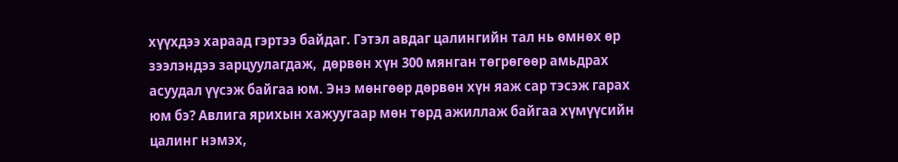хүүхдээ хараад гэртээ байдаг. Гэтэл авдаг цалингийн тал нь өмнөх өр зээлэндээ зарцуулагдаж,  дөрвөн хүн 300 мянган төгрөгөөр амьдрах асуудал үүсэж байгаа юм. Энэ мөнгөөр дөрвөн хүн яаж сар тэсэж гарах юм бэ? Авлига ярихын хажуугаар мөн төрд ажиллаж байгаа хүмүүсийн цалинг нэмэх,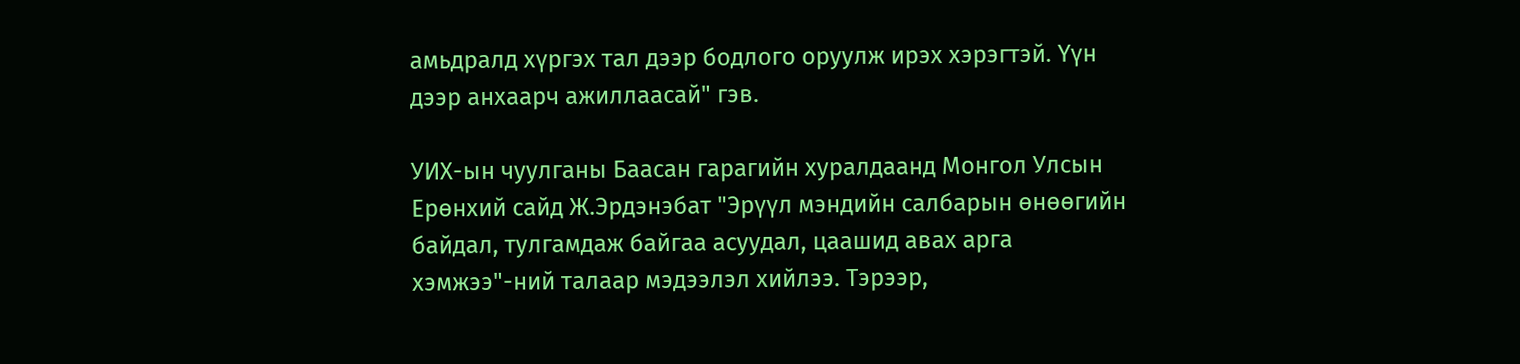амьдралд хүргэх тал дээр бодлого оруулж ирэх хэрэгтэй. Үүн дээр анхаарч ажиллаасай" гэв.

УИХ-ын чуулганы Баасан гарагийн хуралдаанд Монгол Улсын Ерөнхий сайд Ж.Эрдэнэбат "Эрүүл мэндийн салбарын өнөөгийн байдал, тулгамдаж байгаа асуудал, цаашид авах арга хэмжээ"-ний талаар мэдээлэл хийлээ. Тэрээр,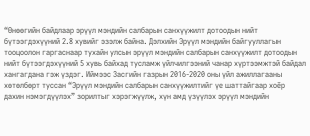“Өнөөгийн байдлаар эрүүл мэндийн салбарын санхүүжилт дотоодын нийт бүтээгдэхүүний 2.8 хувийг эзэлж байна. Дэлхийн Эрүүл мэндийн байгууллагын тооцоолон гаргаснаар тухайн улсын эрүүл мэндийн салбарын санхүүжилт дотоодын нийт бүтээгдэхүүний 5 хувь байхад тусламж үйлчилгээний чанар хүртээмжтэй байдал хангагдана гэж үздэг. Иймээс Засгийн газрын 2016-2020 оны үйл ажиллагааны хөтөлбөрт туссан “Эрүүл мэндийн салбарын санхүүжилтийг үе шаттайгаар хоёр дахин нэмэгдүүлэх” зорилтыг хэрэгжүүлж, хүн амд үзүүлэх эрүүл мэндийн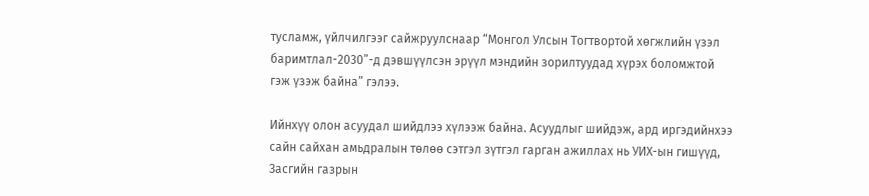тусламж, үйлчилгээг сайжруулснаар “Монгол Улсын Тогтвортой хөгжлийн үзэл баримтлал-2030”-д дэвшүүлсэн эрүүл мэндийн зорилтуудад хүрэх боломжтой гэж үзэж байна” гэлээ.

Ийнхүү олон асуудал шийдлээ хүлээж байна. Асуудлыг шийдэж, ард иргэдийнхээ сайн сайхан амьдралын төлөө сэтгэл зүтгэл гарган ажиллах нь УИХ-ын гишүүд, Засгийн газрын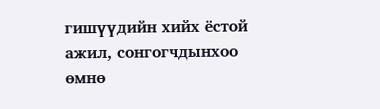гишүүдийн хийх ёстой ажил, сонгогчдынхоо өмнө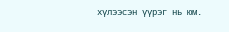хүлээсэн үүрэг нь юм.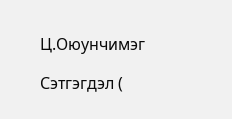Ц.Оюунчимэг

Сэтгэгдэл (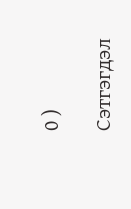0 )

Сэтгэгдэл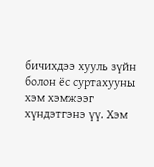бичихдээ хууль зүйн болон ёс суртахууны хэм хэмжээг хүндэтгэнэ үү. Хэм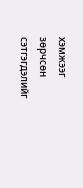хэмжээг зөрчсөн сэтгэгдэлийг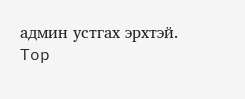админ устгах эрхтэй.
Top